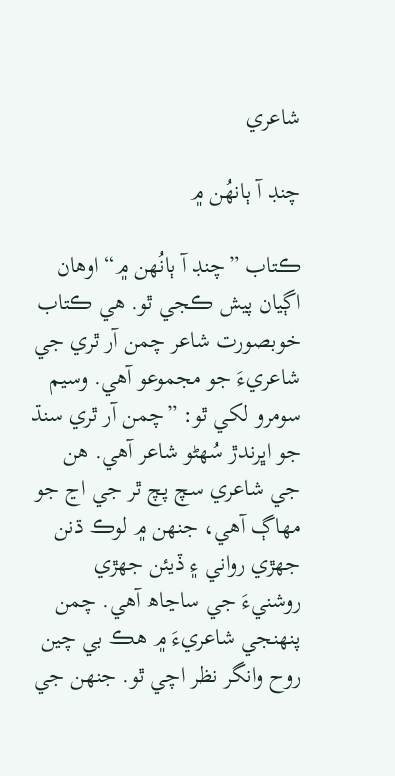شاعري

چنڊ آ ٻانهُن ۾

ڪتاب ”چنڊ آ ٻانُهن ۾“ اوهان اڳيان پيش ڪجي ٿو. هي ڪتاب خوبصورت شاعر چمن آر ٿري جي شاعريءَ جو مجموعو آهي. وسيم سومرو لکي ٿو: ”چمن آر ٿري سنڌ جو اڀرندڙ سُھڻو شاعر آهي. هن جي شاعري سچ پچ ٿر جي اڃ جو مهاڳ آهي، جنهن ۾ لوڪ ڌنن جهڙي رواني ۽ ڏيئن جهڙي روشنيءَ جي ساڃاھ آهي. چمن پنهنجي شاعريءَ ۾ هڪ بي چين روح وانگر نظر اچي ٿو. جنهن جي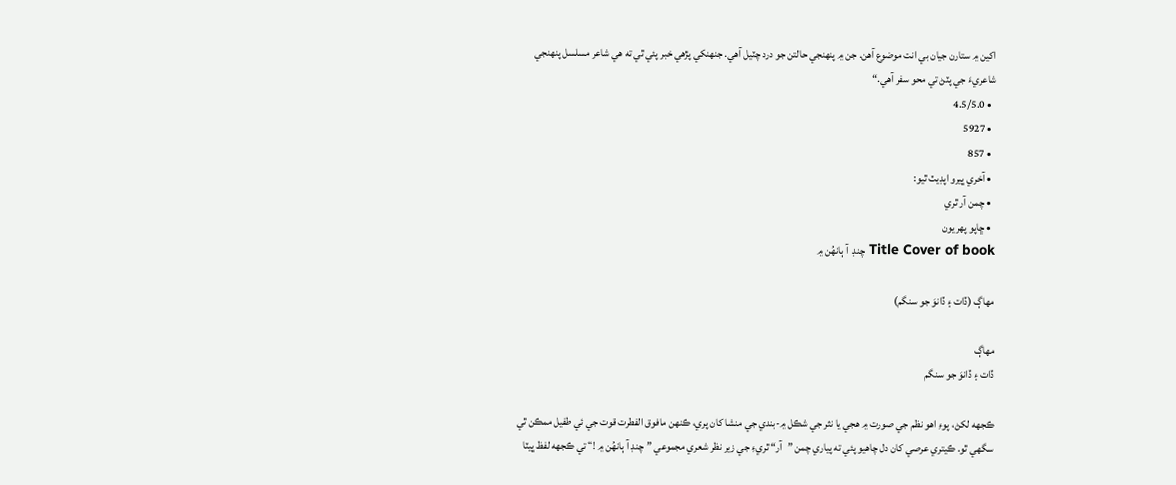اکين ۾ ستارن جيان بي انت موضوع آهن. جن ۾ پنهنجي حالتن جو درد چٽيل آهي. جنهنکي پڙهي خبر پئي ٿي ته هي شاعر مسلسل پنهنجي شاعريءَ جي پٽڻ تي محو سفر آهي.“
  • 4.5/5.0
  • 5927
  • 857
  • آخري ڀيرو اپڊيٽ ٿيو:
  • چمن آر ٿري
  • ڇاپو پھريون
Title Cover of book چنڊ  آ ٻانهُن ۾

مهاڳ (ڏات ۽ ڏانوَ جو سنگم)

مهاڳ
ڏات ۽ ڏانوَ جو سنگم

ڪجهه لکڻ، پوءِ اهو نظم جي صورت ۾ هجي يا نثر جي شڪل ۾-بندي جي منشا کان پري، ڪنهن مافوق الفطرت قوت جي ئي طفيل ممڪن ٿي سگهي ٿو. ڪيتري عرصي کان دل چاهيو پئي ته پياري چمن ”آر“ ٿريءِ جي زير نظر شعري مجموعي ”چنڊ آ ٻانهُن ۾ !“ تي ڪجهه لفظ ڀيٽا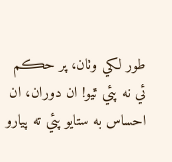طور لکي وٺان، پر حڪم ئي نه پئي ٿيو! ان دوران، ان احساس به ستايو پئي ته پيارو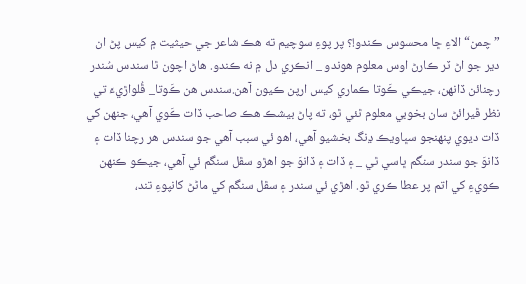”چمن“ الاءِ ڇا محسوس ڪندو!؟ پر پوءِ سوچيم ته هڪ شاعر جي حيثيت ۾ کيس پڻ ان دير جو اڻ ٽر ڪارڻ اوس معلوم هوندو _ انڪري دل ۾ نه ڪندو. هاڻ اچون ٿا سندس سُندر رچنائن ڏانهن، جيڪي ڪَوتا ڪماري کيس ارپن ڪيون آهن.سندس هن ڪَوتا_ ڦُلواڙيءَ تي نظر ڦيرائڻ سان بخوبي معلوم ٿئي ٿو، ته پاڻ بيشڪ هڪ صاحب ڏات ڪَوي آهي، جنهن کي ڏات ديوي پنهنجو سڀاويڪ ڍنگ بخشيو آهي، اهو ئي سبب آهي جو سندس هر رچنا ڏات ۽ ڏانوَ جو سندر سنگم ڀاسي ٿي _ ۽ ڏات ۽ ڏانوَ جو اهڙو سڦل سنگم ئي آهي، جيڪو ڪنهن ڪويءِ کي اتم پر عطا ڪري ٿو. اهڙي ئي سندر ۽ سڦل سنگم کي ماڻڻ کانپوءِ تند،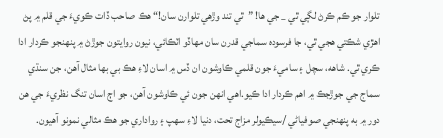تلوار جو ڪم ڪرڻ لڳي ٿي _ جي ها! ”ٿي تند وڙهي تلوارن سان!“ هڪ صاحب ڏات ڪويءَ جي قلم ۾ پڻ اهڙي شڪتي هجي ٿي، جا فرسوده سماجي قدرن سان مهاڏو اٽڪائي، نيون روايتون جوڙڻ ۾ پنهنجو ڪردار ادا ڪري ٿي. شاهه، سچل ۽ ساميءَ جون قلمي ڪاوشون ان ڏس ۾ اسان لاءِ هڪ بي بها مثال آهن، جن سنڌي سماج جي جوڙجڪ ۾ اهم ڪردار ادا ڪيو.اهي انهن جون ئي ڪاوشون آهن، جو اڄ اسان تنگ نظريءَ جي هن دور ۾ به پنهنجي صوفياڻي /سيڪيولر مزاج تحت، دنيا لاءِ سهپ ۽ رواداري جو هڪ مثالي نمونو آهيون.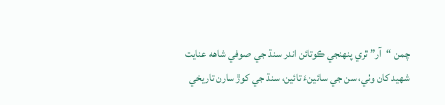چمن “آر” ٿري پنهنجي ڪوتائن اندر سنڌ جي صوفي شاهه عنايت شهيد کان وٺي، سن جي سائينءَ تائين، سنڌ جي کوڙ سارن تاريخي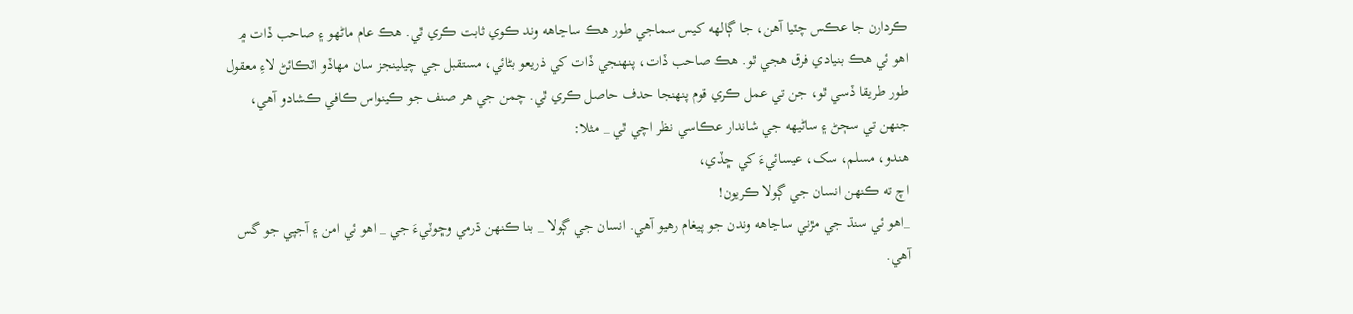ڪردارن جا عڪس چٽيا آهن، جا ڳالهه کيس سماجي طور هڪ ساڃاهه وند ڪوي ثابت ڪري ٿي. هڪ عام ماڻهو ۽ صاحب ڏات ۾ اهو ئي هڪ بنيادي فرق هجي ٿو. هڪ صاحب ڏات، پنهنجي ڏات کي ذريعو بڻائي، مستقبل جي چيلينجز سان مهاڏو اٽڪائڻ لاءِ معقول طور طريقا ڏسي ٿو، جن تي عمل ڪري قوم پنهنجا حدف حاصل ڪري ٿي. چمن جي هر صنف جو ڪينواس ڪافي ڪشادو آهي، جنهن تي سڄڻ ۽ ساڻيهه جي شاندار عڪاسي نظر اچي ٿي _ مثلا:
هندو، مسلم، سک، عيسائيءَ کي ڇڏي،
اچ ته ڪنهن انسان جي ڳولا ڪريون!
_اهو ئي سنڌ جي مڙني ساڃاهه وندن جو پيغام رهيو آهي. انسان جي ڳولا _ بنا ڪنهن ڌرمي وڇوٽيءَ جي _ اهو ئي امن ۽ آجپي جو گس آهي.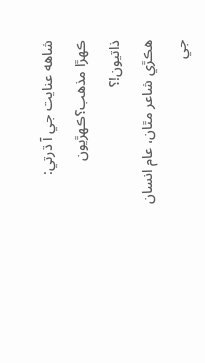شاهه عنايت جي آ ڌرتي:
ڪهڙا مذهب؟ڪهڙيون ذاتيون!؟
هڪڙي شاعر مٿان، عام انسان جي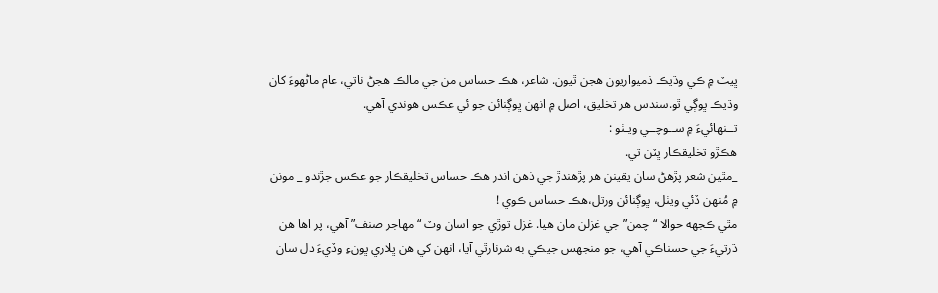ڀيٽ ۾ ڪي وڌيڪ ذميواريون هجن ٿيون. شاعر، هڪ حساس من جي مالڪ هجڻ ناتي، عام ماڻهوءَ کان وڌيڪ ڀوڳي ٿو.سندس هر تخليق، اصل ۾ انهن ڀوڳنائن جو ئي عڪس هوندي آهي.
تــنهائيءَ ۾ ســوچــي ويـٺو :
هڪڙو تخليقڪار ڀٽن تي.
_مٿين شعر پڙهڻ سان يقينن هر پڙهندڙ جي ذهن اندر هڪ حساس تخليقڪار جو عڪس جڙندو _ مونن ۾ مُنهن ڏئي ويٺل، ڀوڳنائن ورتل،هڪ حساس ڪوي !
مٿي ڪجهه حوالا “چمن” جي غزلن مان هيا. غزل توڙي جو اسان وٽ “مهاجر صنف” آهي، پر اها هن ڌرتيءَ جي حسناڪي آهي، جو منجهس جيڪي به شرنارٿي آيا، انهن کي هن ڀلاري ڀونءِ وڏيءَ دل سان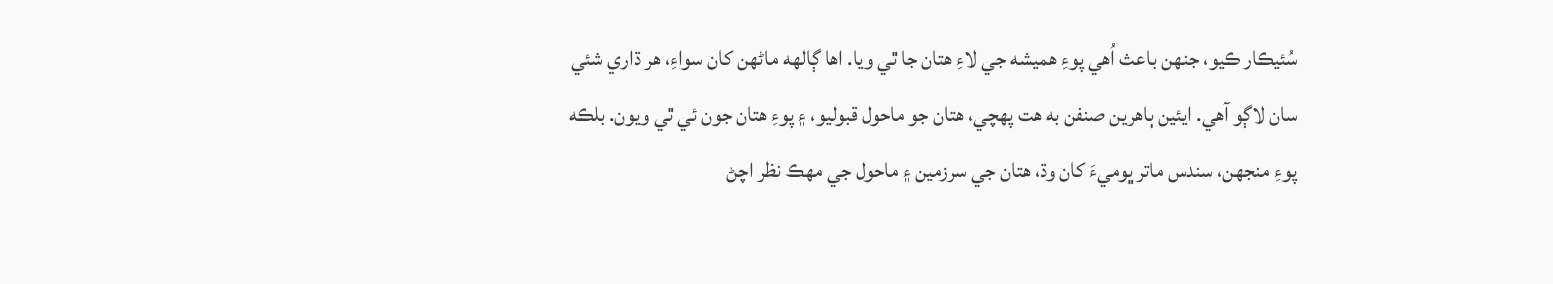سُئيڪار ڪيو، جنهن باعث اُهي پوءِ هميشه جي لاءِ هتان جا ٿي ويا. اها ڳالهه ماڻهن کان سواءِ، هر ڌاري شئي سان لاڳو آهي. ايئين ٻاهرين صنفن به هت پهچي، هتان جو ماحول قبوليو، ۽ پوءِ هتان جون ئي ٿي ويون. بلڪه پوءِ منجهن، سندس ماتر ڀوميءَ کان وڌ، هتان جي سرزمين ۽ ماحول جي مهڪ نظر اچڻ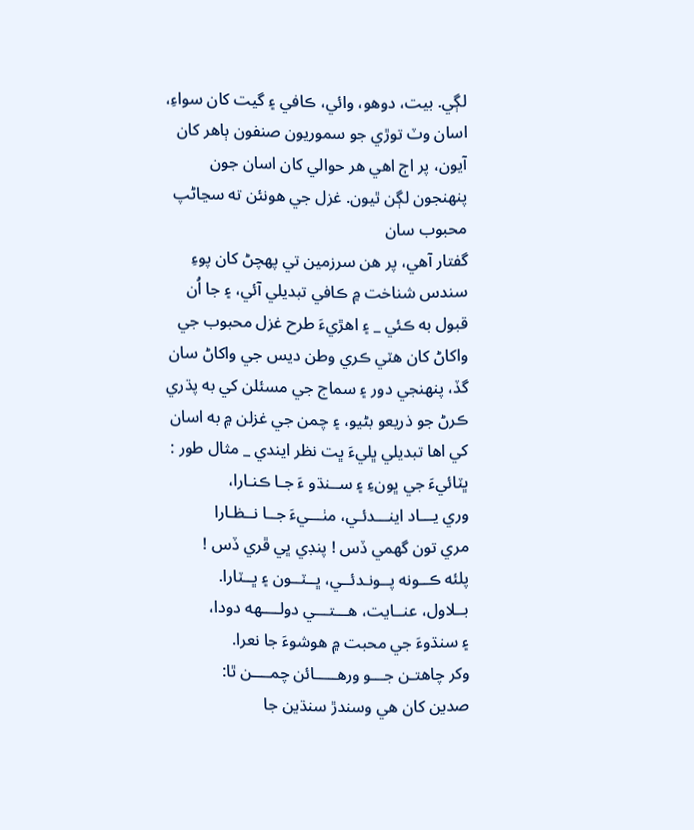لڳي. بيت، دوهو، وائي، ڪافي ۽ گيت کان سواءِ، اسان وٽ توڙي جو سموريون صنفون ٻاهر کان آيون، پر اڄ اهي هر حوالي کان اسان جون پنهنجون لڳن ٿيون. غزل جي هونئن ته سڃاڻپ محبوب سان
گفتار آهي، پر هن سرزمين تي پهچڻ کان پوءِ سندس شناخت ۾ ڪافي تبديلي آئي، ۽ جا اُن قبول به ڪئي _ ۽ اهڙيءَ طرح غزل محبوب جي واکاڻ کان هٽي ڪري وطن ديس جي واکاڻ سان گڏ، پنهنجي دور ۽ سماج جي مسئلن کي به پڌري ڪرڻ جو ذريعو بڻيو، ۽ چمن جي غزلن ۾ به اسان کي اها تبديلي ڀليءَ ڀت نظر ايندي _ مثال طور :
ڀٽائيءَ جي ڀونءِ ۽ ســنڌو ءَ جـا ڪنـارا،
وري يـــاد اينـــدئـي، مٺـــيءَ جــا نــظـارا
مري تون گهمي ڏس ! پنڊي ڀي ڦري ڏس !
پلئه ڪــونه پــونـدئــي، ڀــٽــون ۽ ڀــٽارا.
بــلاول، عنــايت، هـــتـــي دولــــهه دودا،
۽ سنڌوءَ جي محبت ۾ هوشوءَ جا نعرا.
وکر چاهتـن جـــو ورهـــــائن چمــــن ٿا:
صدين کان هي وسندڙ سنڌين جا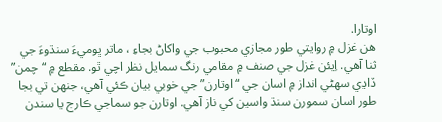اوتارا.
هن غزل ۾ روايتي طور مجازي محبوب جي واکاڻ بجاءِ ، ماتر ڀوميءَ سنڌوءَ جي ثنا آهي. اِيئن غزل جي صنف ۾ مقامي رنگ سمايل نظر اچي ٿو. مقطع ۾ “چمن” ڏاڍي سهڻي انداز ۾ اسان جي “اوتارن” جي خوبي بيان ڪئي آهي، جنهن تي بجا طور اسان سمورن سنڌ واسين کي ناز آهي. اوتارن جو سماجي ڪارج يا سندن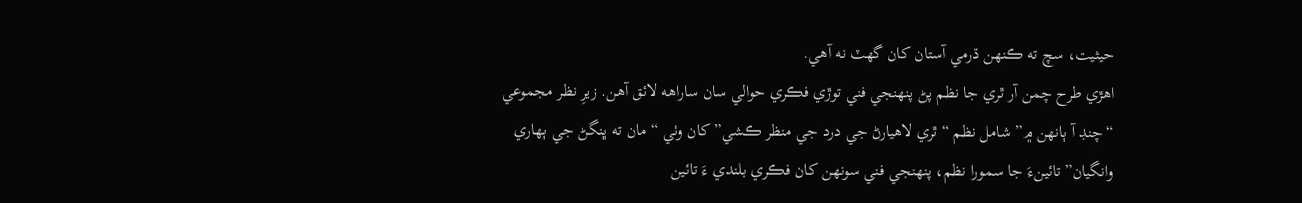حيثيت، سچ ته ڪنهن ڌرمي آستان کان گهٽ نه آهي.
اهڙي طرح چمن آر ٿري جا نظم پڻ پنهنجي فني توڙي فڪري حوالي سان ساراهه لائق آهن. زيرِ نظر مجموعي “چنڊ آ ٻانهن ۾” شامل نظم “ٿري لاهيارڻ جي درد جي منظر ڪشي” کان وٺي “ مان ته ڀنگڻ جي ٻهاري وانگيان” تائينءَ جا سمورا نظم، پنهنجي فني سونهن کان فڪري بلندي ءَ تائين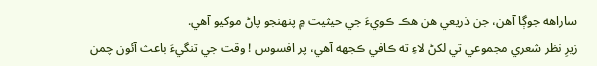ساراهه جوڳا آهن، جن ذريعي هن هڪ ڪويءَ جي حيثيت ۾ پنهنجو پاڻ موکيو آهي.
زيرِ نظر شعري مجموعي تي لکڻ لاءِ ته ڪافي ڪجهه آهي، پر افسوس ! وقت جي تنگيءَ باعث آئون چمن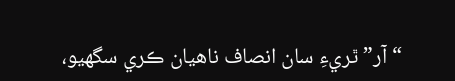“آر” ٿريءِ سان انصاف ناهيان ڪري سگهيو،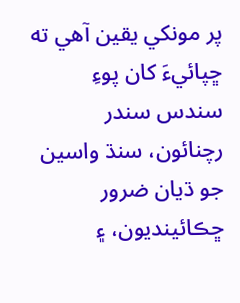پر مونکي يقين آهي ته ڇپائيءَ کان پوءِ سندس سندر رچنائون، سنڌ واسين جو ڌيان ضرور ڇڪائينديون، ۽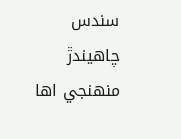سندس چاهيندڙ منهنجي اها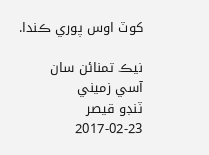کوٽ اوس پوري ڪندا.

نيڪ تمنائن سان
آسي زميني
ٽنڊو قيصر
2017-02-23